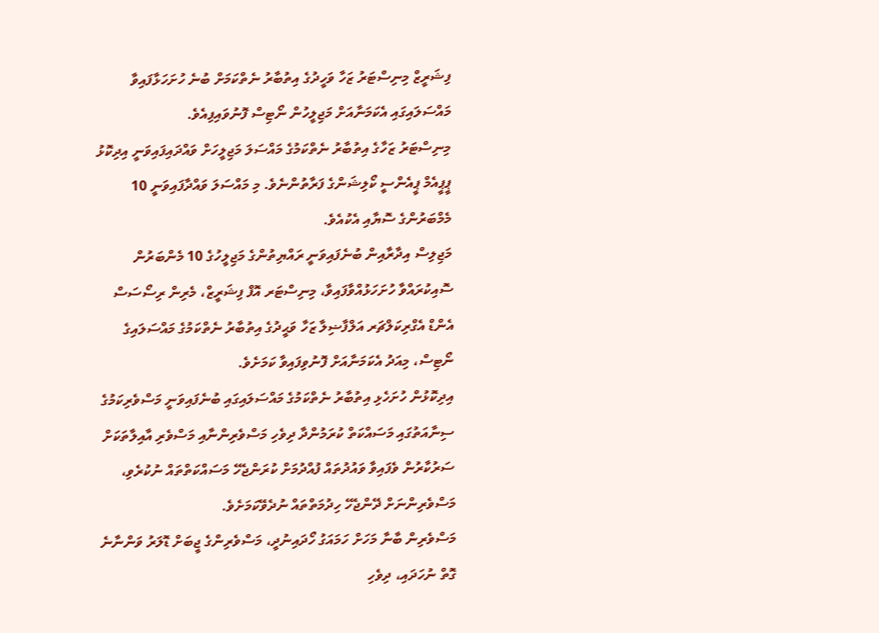ފިޝަރީޒް މިނިސްޓަރު ޒަހާ ވަހީދުގެ އިތުބާރު ނެތްކަމަށް ބުނެ ހުށަހަޅާފައިވާ މައްސަލައިގައި އެކަމަނާއަށް މަޖިލީހުން ނޯޓިސް ފޮނުވައިފިއެވެ.
މިނިސްޓަރު ޒަހާގެ އިތުބާރު ނެތްކަމުގެ މައްސަލަ މަޖިލީހަށް ވައްދައިފައިވަނީ އިދިކޮޅު ޕީޕީއެމް ޕީއެންސީ ކޯލިޝަންގެ ފަރާތުންނެވެ. މި މައްސަލަ ވައްދާފައިވަނީ 10 މެމްބަރުންގެ ސޮޔާއި އެކުއެވެ.
މަޖިލިސް އިދާރާއިން ބުނެފައިވަނީ ރައްޔިތުންގެ މަޖިލީހުގެ 10 މެންބަރުން ސޮއިކުރައްވާ ހުށަހަޅުއްވާފައިވާ، މިނިސްޓަރ އޮފް ފިޝަރީޒް، މެރިން ރިސޯސަސް އެންޑް އެގްރިކަލްޗަރ އަލްފާޟިލާ ޒަހާ ވަޙީދުގެ އިތުބާރު ނެތްކަމުގެ މައްސަލައިގެ ނޯޓިސް، މިއަދު އެކަމަނާއަށް ފޮނުވިފައިވާ ކަމަށެވެ.
އިދިކޮޅުން ހުށަހެޅި އިތުބާރު ނެތްކަމުގެ މައްސަލައިގައި ބުނެފައިވަނީ މަސްވެރިކަމުގެ ސިނާއަތުގައި މަސައްކަތް ކުރަމުންދާ ދިވެހި މަސްވެރިންނާއި މަސްވެރި އާއިލާތަކަށް ސަރުކާރުން ވެފައިވާ ވައުދުތައް ފުއްދުމަށް ކުރަންޖެހޭ މަސައްކަތްތައް ނުކުރެވި، މަސްވެރިންނަށް ދޭންޖެހޭ ހިދުމަތްތައް ނުދެވޭކަމަށެވެ.
މަސްވެރިން ބާނާ މަހަށް ހަމައަގު ހޯދައިނުދީ، މަސްވެރިންގެ ޖީބަށް ޑޮލަރު ވަންނާނެ ގޮތް ނުހަދައި، ދިވެހި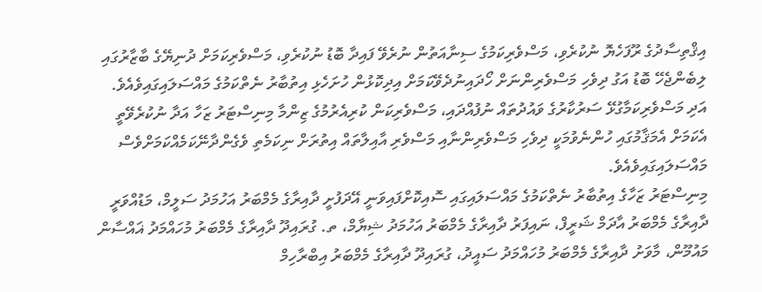އިޤްތިސާދުގެ ރޫފަހެޔޮ ނުކުރެވި، މަސްވެރިކަމުގެ ސިނާއަތުން ނުރެވޭ ފައިދާ ބޮޑު ނުކުރެވި، މަސްވެރިކަމަށް ދުނިޔޭގެ ބާޒާރުގައި ލިބެންޖެހޭ ބޮޑު އަގު ދިވެހި މަސްވެރިންނަށް ހޯދައިނުދެވޭކަމަށް އިދިކޮޅުން ހުށަހެޅި އިތުބާރު ނެތްކަމުގެ މައްސަލައިގައިވެއެވެ.
އަދި މަސްވެރިކަމާގުޅޭ ސަރުކާރުގެ ވައުދުތައް ނުފުއްދައި، މަސްވެރިކަން ކުރިއެރުމުގެ ޒިންމާ މިނިސްޓަރު ޒަހާ އަދާ ނުކުރެވޭތީ އެކަމަށް އެމަޤާމުގައި ހުންނެވުމަކީ ދިވެހި މަސްވެރިންނާއި މަސްވެރި އާއިލާތައް އިތުރަށް ނިކަމެތި ވެގެންދާނޭކަމެއްކަމަށްވެސް މައްސަލައިގައިވެއެވެ.
މިނިސްޓަރު ޒަހާގެ އިތުބާރު ނެތްކަމުގެ މައްސަލައިގައި ސޮއިކޮށްފައިވަނީ އޭދަފުށީ ދާއިރާގެ މެމްބަރު އަހުމަދު ސަލީމް، މަޑުއްވަރީ ދާއިރާގެ މެމްބަރު އާދަމް ޝަރީފް، ނައިފަރު ދާއިރާގެ މެމްބަރު އަހުމަދު ޝިޔާމް، ތ. ގުރައިދޫ ދާއިރާގެ މެމްބަރު މުހައްމަދު ޣައްސާން މައުމޫން، މާވަށު ދާއިރާގެ މެމްބަރު މުހައްމަދު ސައީދު، ގުރައިދޫ ދާއިރާގެ މެމްބަރު އިބްރާހިމް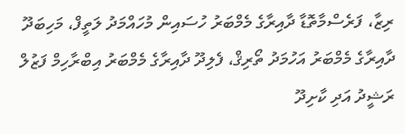ރިޒާ، ފަރެސްމާތޮޑާ ދާއިރާގެ މެމްބަރު ހުސައިން މުހައްމަދު ލަތީފް، މަހިބަދޫ ދާއިރާގެ މެމްބަރު އަހުމަދު ތޯރިޤް، ފެލިދޫ ދާއިރާގެ މެމްބަރު އިބްރާހިމް ފަޒުލް ރަޝީދު އަދި ކާށިދޫ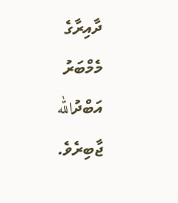ދާއިރާގެ މެމްބަރު އަބްދުالله ޖާބިރެވެ.